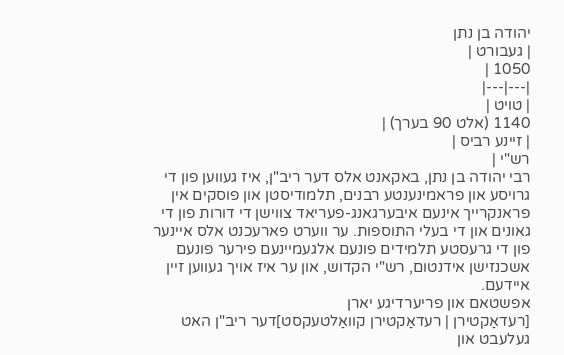יהודה בן נתן
| געבורט |
1050 |
|---|---|
| טויט |
1140 (אלט 90 בערך) |
| זיינע רביס |
רש"י |
רבי יהודה בן נתן, באקאנט אלס דער ריב"ן, איז געווען פון די גרויסע און פראמינענטע רבנים, תלמודיסטן און פוסקים אין פראנקרייך אינעם איבערגאנג-פעריאד צווישן די דורות פון די גאונים און די בעלי התוספות. ער ווערט פארעכנט אלס איינער פון די גרעסטע תלמידים פונעם אלגעמיינעם פירער פונעם אשכנזישן אידנטום, רש"י הקדוש, און ער איז אויך געווען זיין איידעם.
אפשטאם און פריערדיגע יארן
[רעדאַקטירן | רעדאַקטירן קוואַלטעקסט]דער ריב"ן האט געלעבט און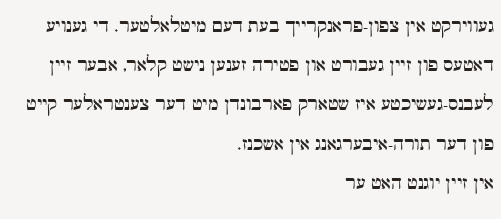געווירקט אין צפון-פראנקרייך בעת דעם מיטלאלטער. די גענויע דאטעס פון זיין געבורט און פטירה זענען נישט קלאר, אבער זיין לעבנס-געשיכטע איז שטארק פארבונדן מיט דער צענטראלער קייט פון דער תורה-איבערגאנג אין אשכנז.
אין זיין יוגנט האט ער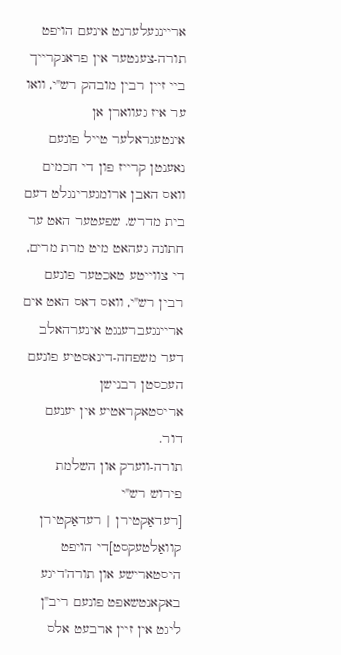אריינגעלערנט אינעם הויפט תורה-צענטער אין פראנקרייך ביי זיין רבין מובהק רש"י, וואו ער איז געווארן אן אינטעגראלער טייל פונעם נאענטן קרייז פון די חכמים וואס האבן ארומגערינגלט דעם בית מדרש. שפעטער האט ער חתונה געהאט מיט מרת מרים, די צווייטע טאכטער פונעם רבין רש"י, וואס דאס האט אים אריינגעברענגט אינערהאלב דער משפחה-דינאסטיע פונעם העכסטן רבנישן אריסטאקראטיע אין יענעם דור.
תורה-ווערק און השלמת פירוש רש"י
[רעדאַקטירן | רעדאַקטירן קוואַלטעקסט]די הויפט היסטארישע און תורה'דיגע באקאנטשאפט פונעם ריב"ן ליגט אין זיין ארבעט אלס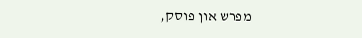מפרש און פוסק,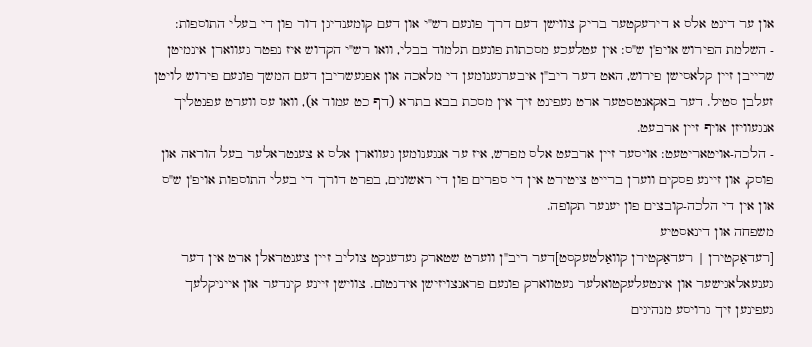און ער דינט אלס א דירעקטער בריק צווישן דעם דרך פונעם רש"י און דעם קומענדיגן דור פון די בעלי התוספות:
- השלמת הפירוש אויפ'ן ש"ס: אין עטלעכע מסכתות פונעם תלמוד בבלי, וואו רש"י הקדוש איז נפטר געווארן אינמיטן שרייבן זיין קלאסישן פירוש, האט דער ריב"ן איבערגענומען די מלאכה און אפגעשריבן דעם המשך פונעם פירוש לויטן זעלבן סטיל. דער באקאנטסטער ארט געפינט זיך אין מסכת בבא בתרא (דף כט עמוד א), וואו עס ווערט עפנטליך אנגעוויזן אויף זיין ארבעט.
- הלכה-אויטאריטעט: אויסער זיין ארבעט אלס מפרש, איז ער אנגענומען געווארן אלס א צענטראלער בעל הוראה און פוסק, און זיינע פסקים ווערן ברייט ציטירט אין די ספרים פון די ראשונים, בפרט דורך די בעלי התוספות אויפ'ן ש"ס און אין די הלכה-קובצים פון יענער תקופה.
משפחה און דינאסטיע
[רעדאַקטירן | רעדאַקטירן קוואַלטעקסט]דער ריב"ן ווערט שטארק געדענקט צוליב זיין צענטראלן ארט אין דער גענעאלאגישער און אינטעלעקטואלער נעטווארק פונעם פראנצויזישן אידנטום. צווישן זיינע קינדער און אייניקלעך געפינען זיך גרויסע מנהיגים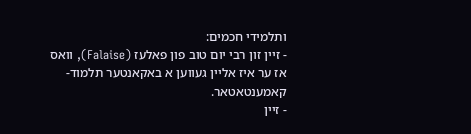ותלמידי חכמים:
- זיין זון רבי יום טוב פון פאלעז (Falaise), וואס אז ער איז אליין געווען א באקאנטער תלמוד-קאמענטאטאר.
- זיין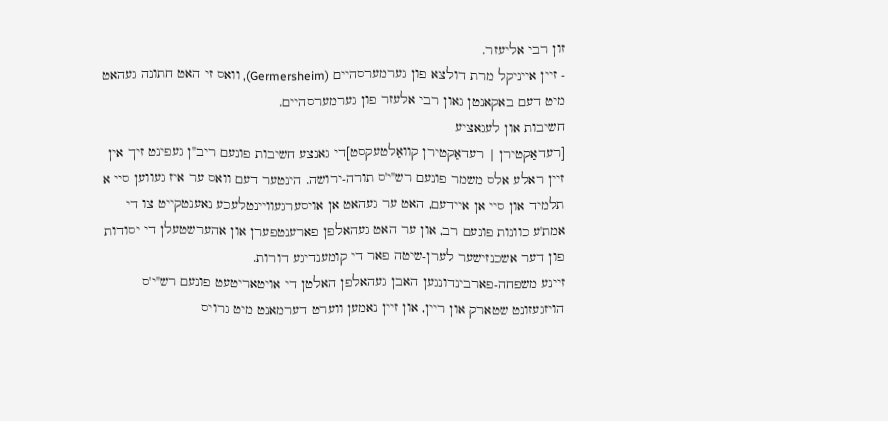זון רבי אליעזר.
- זיין אייניקל מרת דולצא פון גערמערסהיים (Germersheim), וואס זי האט חתונה געהאט מיט דעם באקאנטן גאון רבי אלעזר פון גערמערסהיים.
חשיבות און לעגאציע
[רעדאַקטירן | רעדאַקטירן קוואַלטעקסט]די גאנצע חשיבות פונעם ריב"ן געפינט זיך אין זיין ראלע אלס משמר פונעם רש"י'ס תורה-ירושה. הינטער דעם וואס ער איז געווען סיי א תלמיד און סיי אן איידעם, האט ער געהאט אן אויסערגעוויינטלעכע נאענטקייט צו די אמת'ע כוונות פונעם רב, און ער האט געהאלפן פארענטפערן און אהערשטעלן די יסודות פון דער אשכנזישער לערן-שיטה פאר די קומענדיגע דורות.
זיינע משפחה-פארבינדונגען האבן געהאלפן האלטן די אויטאריטעט פונעם רש"י'ס הויזגעזונט שטארק און ריין, און זיין נאמען ווערט דערמאנט מיט גרויס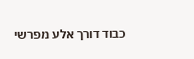כבוד דורך אלע מפרשי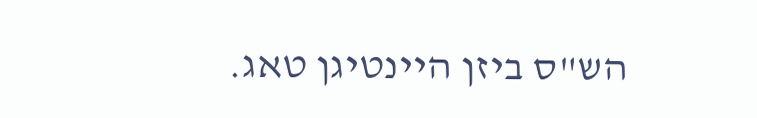הש"ס ביזן היינטיגן טאג.